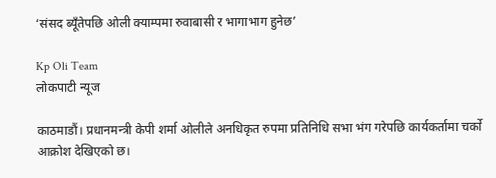‘संसद ब्यूँतेपछि ओली क्याम्पमा रुवाबासी र भागाभाग हुनेछ’

Kp Oli Team
लोकपाटी न्यूज

काठमाडौं। प्रधानमन्त्री केपी शर्मा ओलीले अनधिकृत रुपमा प्रतिनिधि सभा भंग गरेपछि कार्यकर्तामा चर्को आक्रोश देखिएको छ।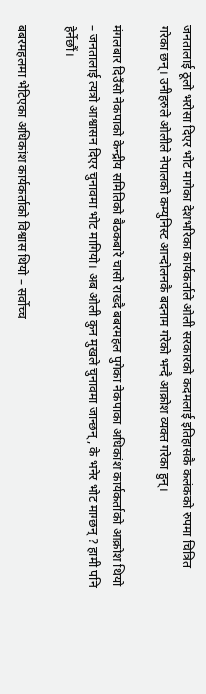जनतालाई ठूलो भरोसा दिएर भोट मागेका देशभरिका कार्यकर्ताले ओली सरकारको कदमलाई इतिहासकै कलंकको रुपमा चित्रित गरेका छन्। उनीहरुले ओलीले नेपालको कम्युनिस्ट आन्दोलनकै बदनाम गरेको भन्दै आक्रोश व्यक्त गरेका हुन्।

मंगलबार दिउँसो नेकपाको केन्द्रीय समितिको बैठकबारे चासो राख्दै बबरमहल पुगेका नेकपाका अधिकांश कार्यकर्ताको आक्रोश थियो – जनतालाई त्यत्रो आश्वासन दिएर चुनावमा भोट मागियो। अब ओली कुन मुखले चुनावमा जान्छन्, के भनेर भोट माग्छन् ? हामी पनि हेर्नेछौं।

बबरमहलमा भेटिएका अधिकांश कार्यकर्ताको विश्वास थियो – सर्वोच्च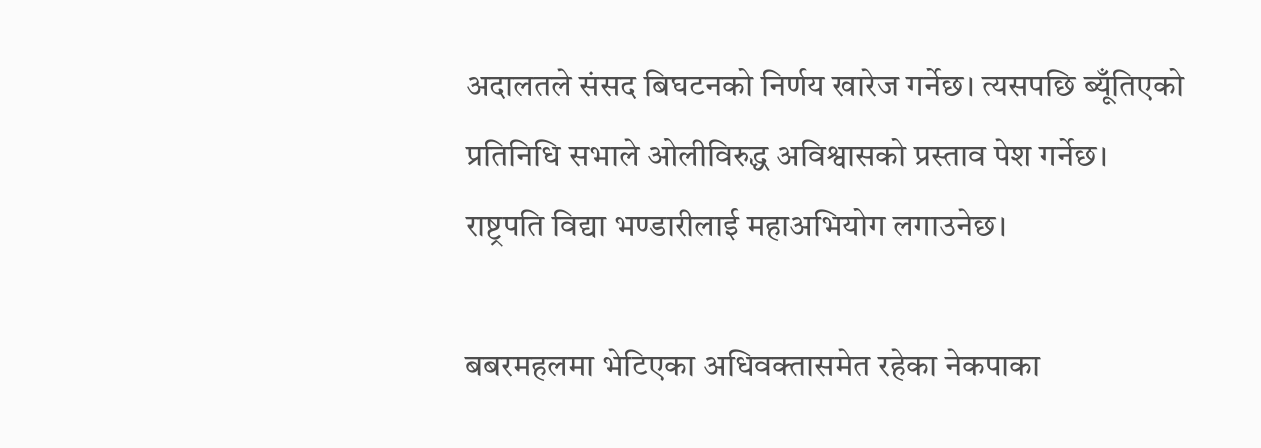अदालतले संसद बिघटनको निर्णय खारेज गर्नेछ। त्यसपछि ब्यूँतिएको प्रतिनिधि सभाले ओलीविरुद्ध अविश्वासको प्रस्ताव पेश गर्नेछ। राष्ट्रपति विद्या भण्डारीलाई महाअभियोग लगाउनेछ।

बबरमहलमा भेटिएका अधिवक्तासमेत रहेका नेकपाका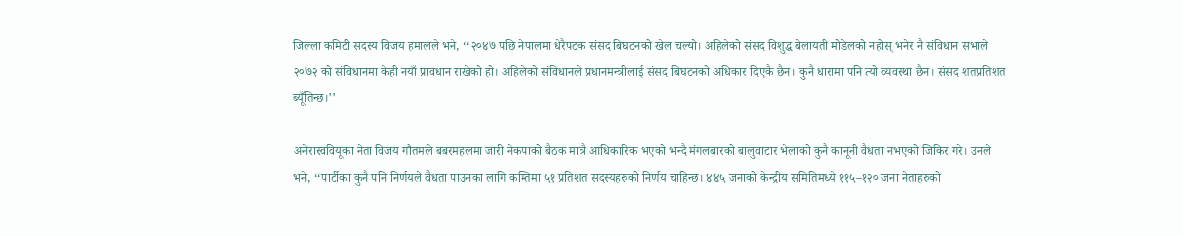जिल्ला कमिटी सदस्य विजय हमालले भने, ‘‘२०४७ पछि नेपालमा धेरैपटक संसद बिघटनको खेल चल्यो। अहिलेको संसद विशुद्ध बेलायती मोडेलको नहोस् भनेर नै संविधान सभाले २०७२ को संविधानमा केही नयाँ प्रावधान राखेको हो। अहिलेको संविधानले प्रधानमन्त्रीलाई संसद बिघटनको अधिकार दिएकै छैन। कुनै धारामा पनि त्यो व्यवस्था छैन। संसद शतप्रतिशत ब्यूँतिन्छ।’’

अनेरास्ववियूका नेता विजय गौतमले बबरमहलमा जारी नेकपाको बैठक मात्रै आधिकारिक भएको भन्दै मंगलबारको बालुवाटार भेलाको कुनै कानूनी वैधता नभएको जिकिर गरे। उनले भने, ‘‘पार्टीका कुनै पनि निर्णयले वैधता पाउनका लागि कम्तिमा ५१ प्रतिशत सदस्यहरुको निर्णय चाहिन्छ। ४४५ जनाको केन्द्रीय समितिमध्ये ११५–१२० जना नेताहरुको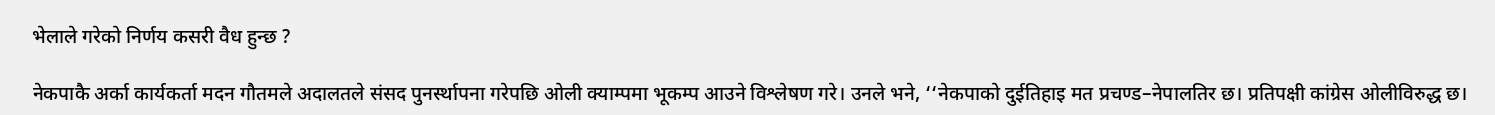भेलाले गरेको निर्णय कसरी वैध हुन्छ ?

नेकपाकै अर्का कार्यकर्ता मदन गौतमले अदालतले संसद पुनर्स्थापना गरेपछि ओली क्याम्पमा भूकम्प आउने विश्लेषण गरे। उनले भने, ‘‘नेकपाको दुईतिहाइ मत प्रचण्ड–नेपालतिर छ। प्रतिपक्षी कांग्रेस ओलीविरुद्ध छ।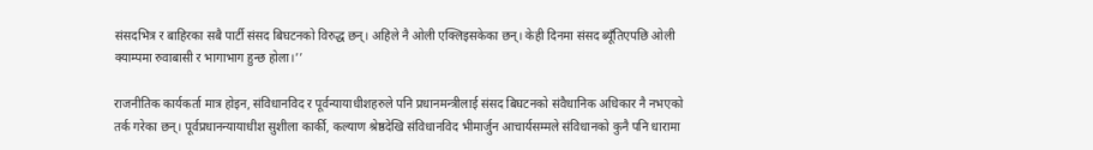संसदभित्र र बाहिरका सबै पार्टी संसद बिघटनको विरुद्ध छन्। अहिले नै ओली एक्लिइसकेका छन्। केही दिनमा संसद ब्यूँतिएपछि ओली क्याम्पमा रुवाबासी र भागाभाग हुन्छ होला।’’

राजनीतिक कार्यकर्ता मात्र होइन, संविधानविद र पूर्वन्यायाधीशहरुले पनि प्रधानमन्त्रीलाई संसद बिघटनको संवैधानिक अधिकार नै नभएको तर्क गरेका छन्। पूर्वप्रधानन्यायाधीश सुशीला कार्की, कल्याण श्रेष्ठदेखि संविधानविद भीमार्जुन आचार्यसम्मले संविधानको कुनै पनि धारामा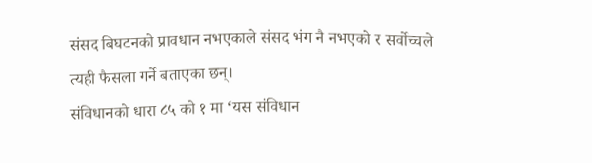संसद बिघटनको प्रावधान नभएकाले संसद भंग नै नभएको र सर्वोच्चले त्यही फैसला गर्ने बताएका छन्।
संविधानको धारा ८५ को १ मा ‘यस संविधान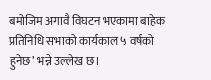बमोजिम अगावै विघटन भएकामा बाहेक प्रतिनिधि सभाको कार्यकाल ५ वर्षको हुनेछ’ भन्ने उल्लेख छ।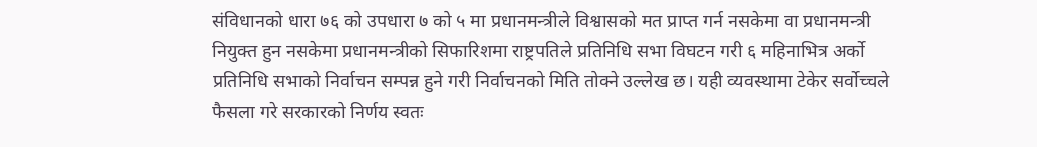संविधानको धारा ७६ को उपधारा ७ को ५ मा प्रधानमन्त्रीले विश्वासको मत प्राप्त गर्न नसकेमा वा प्रधानमन्त्री नियुक्त हुन नसकेमा प्रधानमन्त्रीको सिफारिशमा राष्ट्रपतिले प्रतिनिधि सभा विघटन गरी ६ महिनाभित्र अर्को प्रतिनिधि सभाको निर्वाचन सम्पन्न हुने गरी निर्वाचनको मिति तोक्ने उल्लेख छ। यही व्यवस्थामा टेकेर सर्वोच्चले फैसला गरे सरकारको निर्णय स्वतः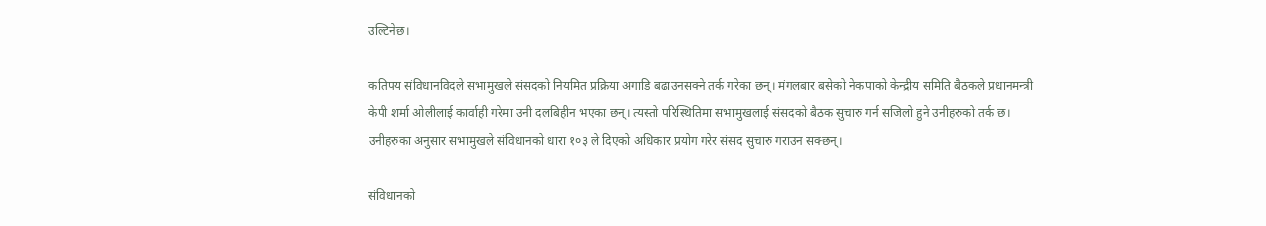उल्टिनेछ।

कतिपय संविधानविदले सभामुखले संसदको नियमित प्रक्रिया अगाडि बढाउनसक्ने तर्क गरेका छन्। मंगलबार बसेको नेकपाको केन्द्रीय समिति बैठकले प्रधानमन्त्री केपी शर्मा ओलीलाई कार्वाही गरेमा उनी दलबिहीन भएका छन्। त्यस्तो परिस्थितिमा सभामुखलाई संसदको बैठक सुचारु गर्न सजिलो हुने उनीहरुको तर्क छ। उनीहरुका अनुसार सभामुखले संविधानको धारा १०३ ले दिएको अधिकार प्रयोग गरेर संसद सुचारु गराउन सक्छन्।

संविधानको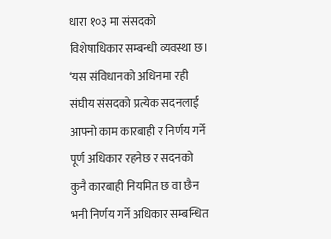धारा १०३ मा संसदको विशेषाधिकार सम्बन्धी व्यवस्था छ। ‘यस संविधानको अधिनमा रही संघीय संसदको प्रत्येक सदनलाई आफ्नो काम कारबाही र निर्णय गर्ने पूर्ण अधिकार रहनेछ र सदनको कुनै कारबाही नियमित छ वा छैन भनी निर्णय गर्ने अधिकार सम्बन्धित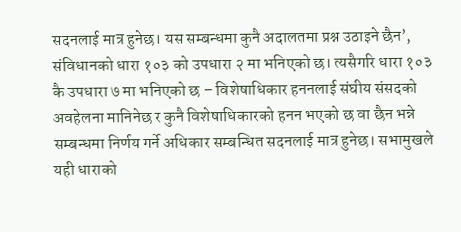सदनलाई मात्र हुनेछ। यस सम्बन्धमा कुनै अदालतमा प्रश्न उठाइने छैन’, संविधानको धारा १०३ को उपधारा २ मा भनिएको छ। त्यसैगरि धारा १०३ कै उपधारा ७ मा भनिएको छ – विशेषाधिकार हननलाई संघीय संसदको अवहेलना मानिनेछ र कुनै विशेषाधिकारको हनन भएको छ वा छैन भन्ने सम्बन्धमा निर्णय गर्ने अधिकार सम्बन्धित सदनलाई मात्र हुनेछ। सभामुखले यही धाराको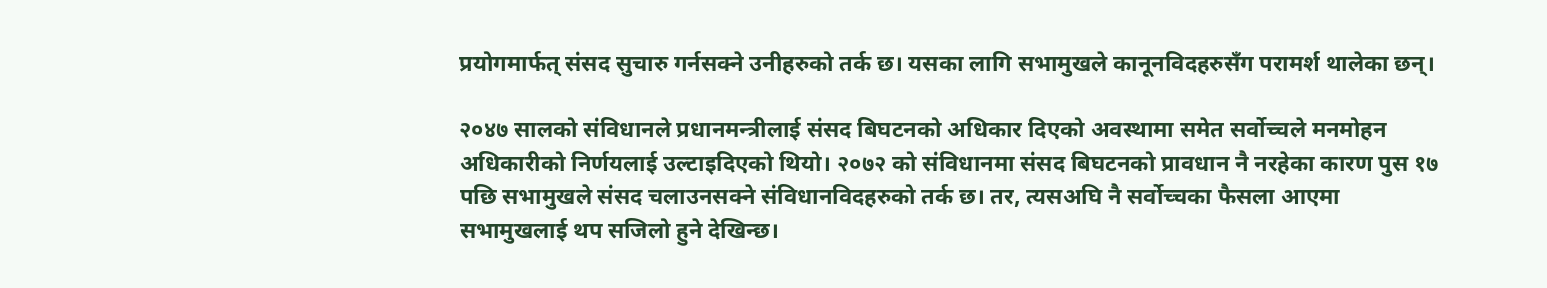प्रयोगमार्फत् संसद सुचारु गर्नसक्ने उनीहरुको तर्क छ। यसका लागि सभामुखले कानूनविदहरुसँग परामर्श थालेका छन्।

२०४७ सालको संविधानले प्रधानमन्त्रीलाई संसद बिघटनको अधिकार दिएको अवस्थामा समेत सर्वोच्चले मनमोहन अधिकारीको निर्णयलाई उल्टाइदिएको थियो। २०७२ को संविधानमा संसद बिघटनको प्रावधान नै नरहेका कारण पुस १७ पछि सभामुखले संसद चलाउनसक्ने संविधानविदहरुको तर्क छ। तर, त्यसअघि नै सर्वोच्चका फैसला आएमा सभामुखलाई थप सजिलो हुने देखिन्छ।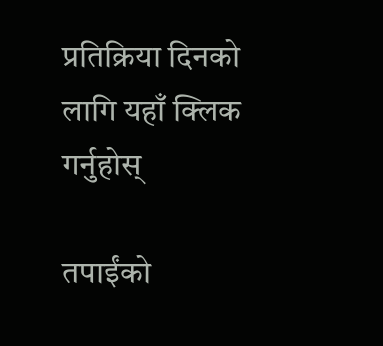प्रतिक्रिया दिनको लागि यहाँ क्लिक गर्नुहोस्

तपाईंको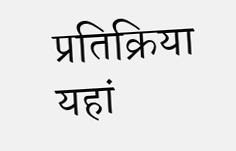प्रतिक्रिया यहां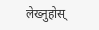लेख्नुहोस्